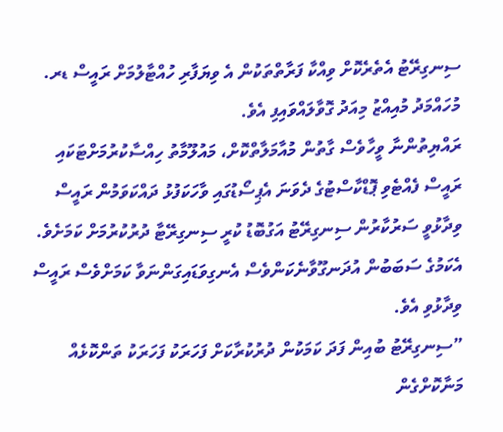ސިނގިރޭޓު އެތެރެކޮށް ވިއްކާ ފަރާތްތަކުން އެ ވިޔަފާރި ހުއްޓާލުމަށް ރައީސް ޑރ. މުހައްމަދު މުއިއްޒު މިއަދު ގޮވާލައްވައިފި އެވެ.
ރައްޔިތުންނާ ވީހާވެސް ގާތުން މުއާމަލާތްކޮށް، މައުލޫމާތު ހިއްސާކުރުމަށްޓަކައި ރައީސް ފެއްޓެވި ޕޮޑްކާސްޓުގެ ދެވަނަ އެޕިސޯޑުގައި ވާހަކަފުޅު ދައްކަވަމުން ރައީސް ވިދާޅުވީ ސަރުކާރުން ސިނގިރޭޓު އަގުބޮޑު ކުރީ ސިނގިރޭޓާ ދުރުކުރުމަށް ކަމަށެވެ. އެކަމުގެ ސަބަބުން އުދަނގޫވާނެކަންވެސް އެނގިވަޑައިގަންނަވާ ކަމަށްވެސް ރައީސް ވިދާޅުވި އެވެ.
”ސިނގިރޭޓު ބުއިން ފަދަ ކަމަކުން ދުރުކުރާކަށް ފަހަރަކު ފަހަރަކު ތަންކޮޅެއް މަނާކޮށްގެން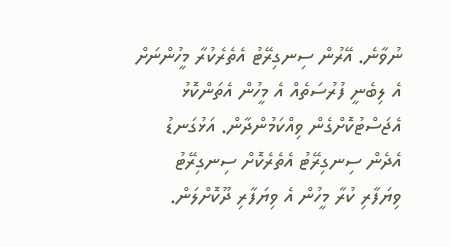ނުވާނެ. އޭރުން ސިނގިރޭޓު އެތެރެކުރާ މީހުންނަށް އެ ލިބެނީ ފުރުސަތެއް އެ މީހުން އެތަންކޮޅު އެޖަސްޓުކޮށްގެން ވިއްކަމުންދާން. އަޅުގަނޑު އެދެން ސިނގިރޭޓު އެތެރެކޮށް ސިނގިރޭޓު ވިޔަފާރި ކުރާ މީހުން އެ ވިޔަފާރި ދޫކޮށްލަން.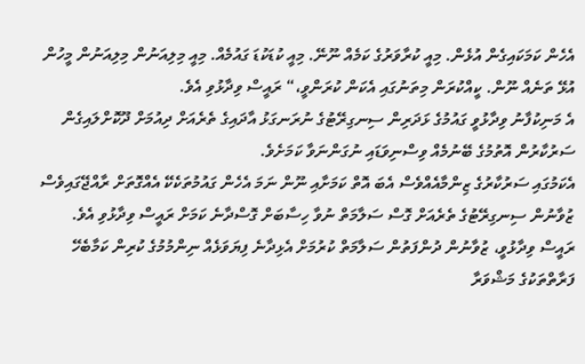އެހެން ކަމަކައިގެން އުޅެން. މިއީ ކުރާވަރުގެ ކަމެއް ނޫނޭ. މިއީ ކުޑަކުޑަ ގައުމެއް. މިއީ މިލިއަނުން މިލިއަނުން މީހުން އުޅޭ ތަނެއް ނޫން. ކީއްކުރަން މިތަނުގައި އެކަން ކުރަންވީ،“ ރައީސް ވިދާޅުވި އެވެ.
އެ މަނިކުފާނު ވިދާޅުވީ ގައުމުގެ ޅަދަރިން ސިނގިރޭޓުގެ ނުރަނގަޅު އާދައިގެ ތެރެއަށް ދިއުމަށް ދޫކޮށްލައިގެން ސަރުކާރުން އޮތުމުގެ ބޭނުމެއް ވިސްނިވަޑައި ނުގަންނަވާ ކަމަށެވެ.
އެކަމުގައި ސަރުކާރުގެ ޒިންމާއެއްވެސް އެބަ އޮތް ކަމަށާއި ނޫން ނަމަ އެހެން ގައުމުތަކެކޭ އެއްގޮތަށް ރާއްޖޭގައިވެސް ޒުވާނުން ސިނގިރޭޓުގެ ތެރެއަށް ގޮސް ސަލާމަތް ނުވާ ހިސާބަށް ގޮސްދާނެ ކަމަށް ރައީސް ވިދާޅުވި އެވެ.
ރައީސް ވިދާޅުވީ، ޒުވާނުން ދުންފަތުން ސަލާމަތް ކުރުމަށް އެޅިދާނެ ފިޔަވަޅެއް ނިންމުމުގެ ކުރިން ކަމާބެހޭ ފަރާތްތަކުގެ މަޝްވަރާ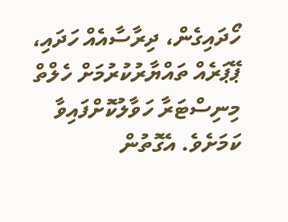ހޯދައިގެން، ދިރާސާއެއް ހަދައި، ޕޭޕަރެއް ތައްޔާރުކުރުމަށް ހެލްތް މިނިސްޓަރާ ހަވާލުކޮށްފައިވާ ކަމަށެވެ. އެގޮތުން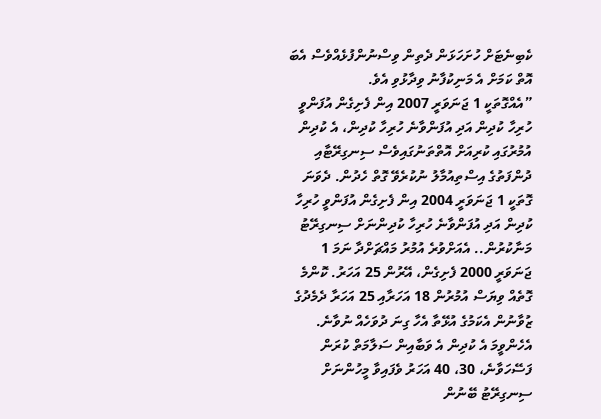ކެބިނެޓަށް ހުށަހަޅަން ދެތިން ވިސްނުންފުޅެއްވެސް އެބަ އޮތް ކަމަށް އެ މަނިކުފާނު ވިދާޅުވި އެވެ.
”އެއްގޮތަކީ 1 ޖަނަވަރީ 2007 އިން ފެށިގެން އުފަންވީ ހުރިހާ ކުދިން އަދި އުފަންވާނެ ހުރިހާ ކުދިން، އެ ކުދިން އުމުރުގައި ކުރިއަށް އޮތްތަނުގައިވެސް ސިނގިރޭޓާއި ދުންފަތުގެ އިސްތިއުމާލު ނުކުރެވޭ ގޮތް ހެދުން. ދެވަނަ ގޮތަކީ 1 ޖަނަވަރީ 2004 އިން ފެށިގެން އުފަންވީ ހުރިހާ ކުދިން އަދި އުފަންވާނެ ހުރިހާ ކުދިންނަށް ސިނގިރޭޓު މަނާކުރުން.. އެއަށްވުރެ އުމުރު މައްޗަށްދާ ނަމަ 1 ޖަނަވަރީ 2000 ފެށިގެން، އޭރުން 25 އަހަރު. ކޮންމެ ގޮތެއް ވިޔަސް އުމުރުން 18 އަހަރާއި 25 އަހަރާ ދެމެދުގެ ޒުވާނުން އެކަމުގެ އުޅޭތާ އެހާ ގިނަ ދުވަހެއް ނުވާނެ. އެހެންވީމަ އެ ކުދިން އެ ވަބާއިން ސަލާމަތް ކުރަން ފަސޭހަވާނެ، 30، 40 އަހަރު ވެފައިވާ މީހުންނަށް ސިނގިރޭޓު ބޭނުން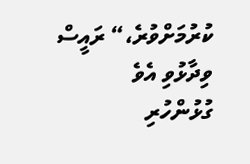ކުރުމަށްވުރެ،“ ރައީސް ވިދާޅުވި އެވެ
ގުޅުންހުރި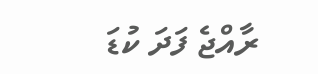ރާއްޖެ ފަދަ ކުޑަ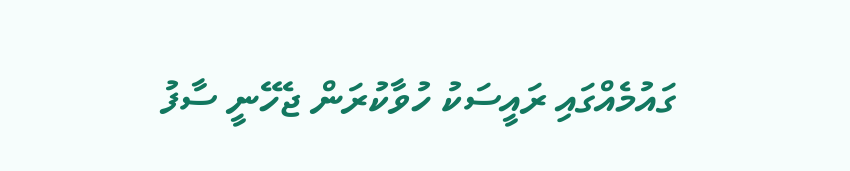ގައުމެއްގައި ރައީސަކު ހުވާކުރަން ޖެހޭނީ ސާފު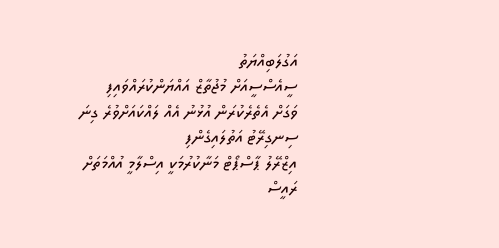އަގުލަބިއްޔަތު
ސީއެސްސީއަށް މުޖުތާޒް އައްޔަންކުރައްވައިފި
ވަގަށް އެތެރެކުރަން އުޅުނު އެއް ލައްކައަށްވުރެ ގިނަ ސިނގިރޭޓު އަތުލައިގެންފި
އިޒްރޭލު ޕާސްޕޯޓް މަނާކުރުމަކީ އިސްލާމީ އުއްމަތަށް ރައީސް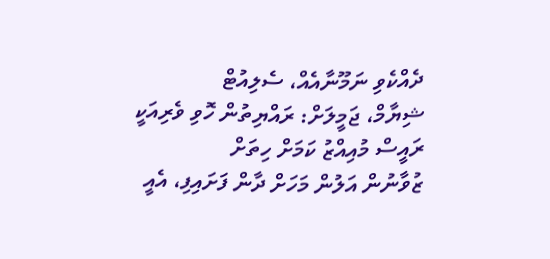ދެއްކެވި ނަމޫނާއެއް، ސެލިއުޓް
ޝިޔާމް، ޖަމީލަށް: ރައްޔިތުން ހޮވި ވެރިއަކީ ރައީސް މުއިއްޒު ކަމަށް ހިތަށް
ޒުވާނުން އަލުން މަހަށް ދާން ފަށައިފި، އެއީ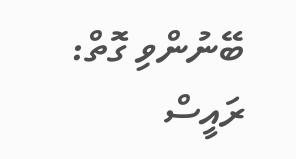ބޭނުންވި ގޮތް: ރައީސް